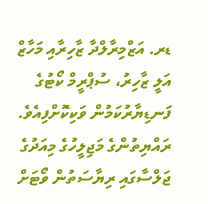ޑރ. އަޒްމިރާލްދާ ޒާހިރާއި މަހާޒް އަލީ ޒާހިރު، ސުޕްރީމް ކޯޓުގެ ފަނޑިޔާރުކަމުން ވަކިކޮށްފިއެވެ.
ރައްޔިތުންގެ މަޖިލީހުގެ މިއަދުގެ ޖަލްސާގައި ރިޔާސަތުން ވޯޓަށް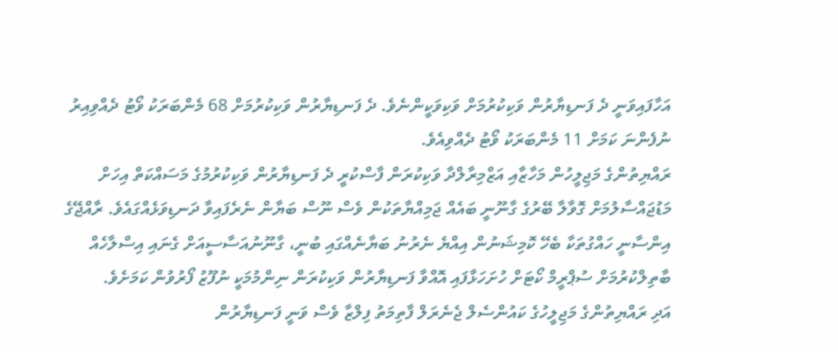އަހާފައިވަނީ ދެ ފަނޑިޔާރުން ވަކިކުރުމަށް ވަކިވަކީންނެވެ. ދެ ފަނޑިޔާރުން ވަކިކުރުމަށް 68 މެންބަރަކު ވޯޓު ދެއްވިއިރު ނުފެންނަ ކަމަށް 11 މެންބަރަކު ވޯޓު ދެއްވިއެވެ.
ރައްޔިތުންގެ މަޖިލީހުން މަހާޒާއި އަޒްމިރާލްދާ ވަކިކުރަން ފާސްކުރީ ދެ ފަނޑިޔާރުން ވަކިކުރުމުގެ މަސައްކަތް އިހަށް މަޑުޖައްސާލުމަށް ގޮވާލާ ބޭރުގެ ގާނޫނީ ބައެއް ޖަމިއްޔާތަކުން ވެސް ނޫސް ބަޔާން ނެރެފައިވާ ދަނޑިވަޅެއްގައެވެ. ރާއްޖޭގެ އިންސާނީ ހައްގުތަކާ ބެހޭ ކޮމިޝަނުން އިއްޔެ ނެރުނު ބަޔާނެއްގައި ބުނީ، ގާނޫނުއަސާސީއަށް ގެނައި އިސްލާހެއް ބާތިލްކުރުމަށް ސުޕްރީމް ކޯޓަށް ހުށަހަޅާފައި އޮއްވާ ފަނޑިޔާރުން ވަކިކުރަން ނިންމުމަކީ ނުފޫޒު ފޯރުވުން ކަމަށެވެ.
އަދި ރައްޔިތުންގެ މަޖިލީހުގެ ކައުންސެލް ޖެނެރަލް ފާތިމަތު ފިލްޒާ ވެސް ވަނީ ފަނޑިޔާރުން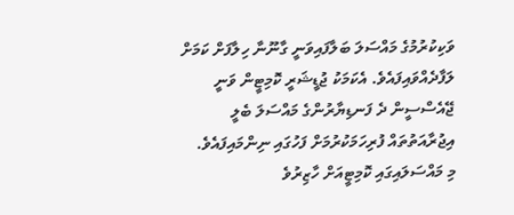ވަކިކުރުމުގެ މައްސަލަ ބަލާފައިވަނީ ގާނޫނާ ހިލާފަށް ކަމަށް ލަފާދެއްވައިފައެވެ. އެކަމަކު ޖުޑީޝަރީ ކޮމިޓީން ވަނީ ޖޭއެސްސީން ދެ ފަނޑިޔާރުންގެ މައްސަލަ ބެލީ އިޖުރާއަތުތައް ފުރިހަމަކުރުމަށް ފަހުގައި ނިންމައިފައެވެ.
މި މައްސަލައިގައި ކޮމިޓީއަށް ހާޒިރުވެ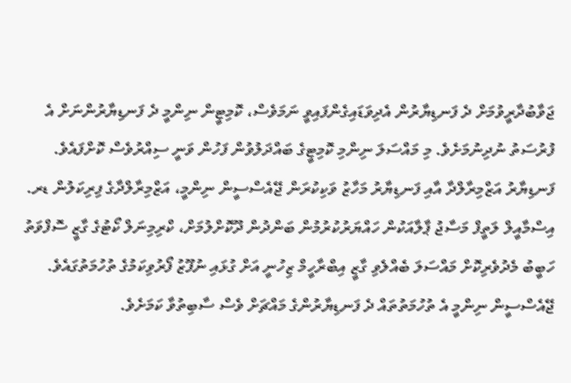ޖަވާބުދާރީވުމަށް ދެ ފަނޑިޔާރުން އެދިވަޑައިގެންފައިވީ ނަމަވެސް، ކޮމިޓީން ނިންމީ ދެ ފަނޑިޔާރުންނަށް އެ ފުރުސަތު ނުދިނުމަށެވެ. މި މައްސަލަ ނިންމި ކޮމިޓީގެ ބައްދަލުވުން ފަހުން ވަނީ ސިއްރުވެސް ކޮށްފައެވެ.
ފަނޑިޔާރު އަޒްމިރާލްދާ އާއި ފަނޑިޔާރު މަހާޒު ވަކިކުރަން ޖޭއެސްސީން ނިންމީ، އަޒްމިރާލްދާގެ ފިރިކަލުން ޑރ. އިސްމާއީލް ލަތީފް މަސާޖު ޕާލާއަކުން ހައްޔަރުކުރުމުން ބަންދުން ދޫކޮށްލުމަށް، ކްރިމިނަލް ކޯޓުގެ ގާޒީ ސޮފްވަތު ހަބީބު މެދުވެރިކޮށް މައްސަލަ ބެއްލެވި ގާޒީ އިބްރާހީމް ޒިހުނީ އަށް ގުޅައި ނުފޫޒު ފޯރުވިކަމުގެ ތުހުމަތުގައެވެ. ޖޭއެސްސީން ނިންމީ އެ ތުހުމަތުތައް ދެ ފަނޑިޔާރުންގެ މައްޗަށް ވެސް ސާބިތުވާ ކަމަށެވެ.